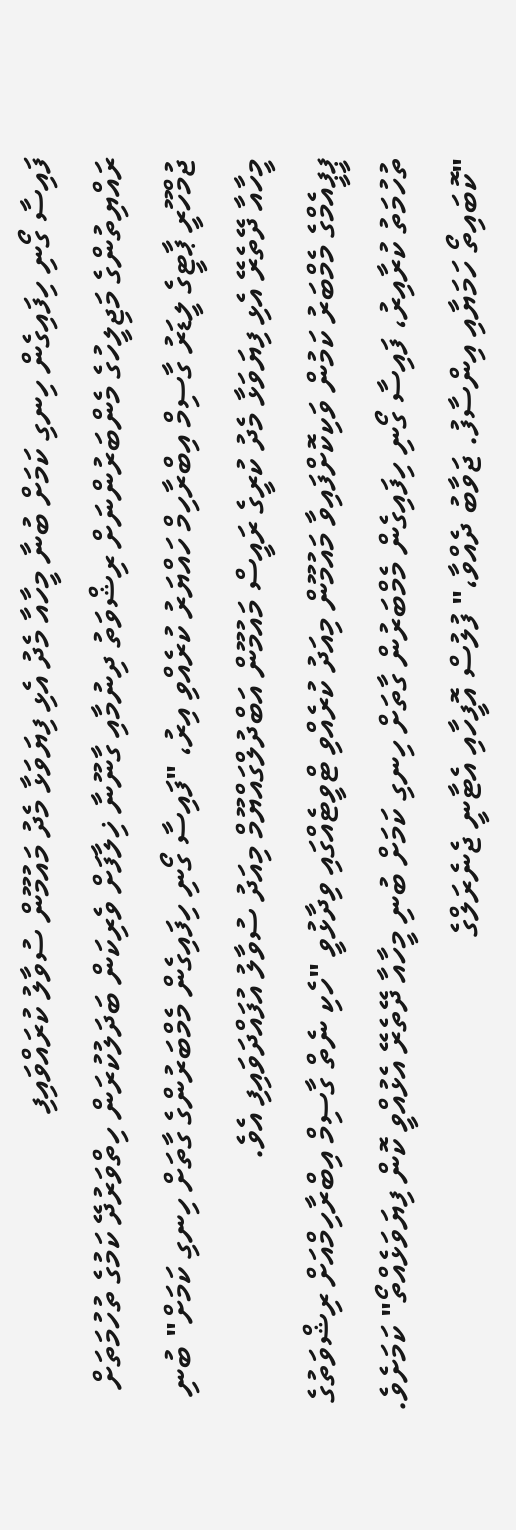ފައިސާ ގޯނި ހިފައިގެން ހިނގި ކަމަށް ބުނާ މީހާއާ މެދު އެޅި ފިޔަވަޅާ މެދު މައުމޫން ސުވާލު ކުރައްވައިފި
ރައްޔިތުންގެ މަޖިލީހުގެ މެންބަރުންނަށް ރިޝްވަތު ދިނުމާއި ގާނޫނާ ޚިލާފަށް ވެރިކަން ބަދަލުކުރަން ހިތްވަރުދޭ ކަމުގެ ތުހުމަތަށް ޖުމްހޫރީ ޕާޓީގެ ލީޑަރު ގާސިމް އިބްރާހިމް ހައްޔަރު ކުރެއްވި އިރު، "ފައިސާ ގޯނި ހިފައިގެން މެމްބަރުންގެ ގާތަށް ހިނގި ކަމަށް" ބުނި މީހާއާ ދޭތެރޭ އެޅި ފިޔަވަޅާ މެދު ކުރީގެ ރައީސް މައުމޫން އަބްދުލްގައްޔޫމް މިއަދު ސުވާލު އުފައްދަވައިފި އެވެ.
ޕީޕީއެމްގެ މެމްބަރު ކަމުން ވަކިކޮށްފައިވާ މައުމޫން މިއަދު ކުރެއްވި ޓްވީޓެއްގައި ވިދާޅުވީ "ހެކި ނެތް ގާސިމް އިބްރާހިމްއަށް ރިޝްވަތުގެ ތުހުމަތު ކުރާއިރު، ފައިސާ ގޯނި ހިފައިގެން މެމްބަރުން ގާތަށް ހިނގި ކަމަށް ބުނި މީހާއާ ދޭތެރޭ އެޅުއްވީ ކޮން ފިޔަވަޅެއްތޯ" ކަމަށެވެ.
"ކޮބައިތޯ ހަމަޔާއި އިންސާފު. ޖަވާބު ދެއްވާ،" ފުލުސް އޮފީހާއި އެޓާނީ ޖެނެރަލްގެ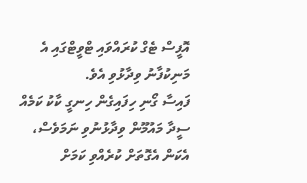އޮފީސް ޓެގް ކުރައްވައި ޓްވީޓްގައި އެ މަނިކުފާނު ވިދާޅުވި އެވެ.
ފައިސާ ގޯނި ހިފައިގެން ހިނގީ ކާކު ކަމެއް ސީދާ މައުމޫން ވިދާޅުނުވި ނަމަވެސް، އެކަން އެގޮތަށް ކުރެއްވި ކަމަށް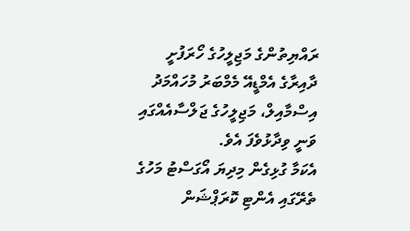ރައްޔިތުންގެ މަޖިލީހުގެ ހޯރަފުށީ ދާއިރާގެ އެމްޑީއޭ މެމްބަރު މުހައްމަދު އިސްމާއިލް، މަޖިލީހުގެ ޖަލްސާއެއްގައި ވަނީ ވިދާޅުވެފަ އެވެ.
އެކަމާ ގުޅިގެން މިދިޔަ އޯގަސްޓު މަހުގެ ތެރޭގައި އެންޓި ކޮރަޕްޝަން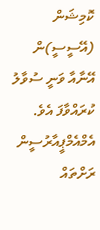ކޮމިޝަން (އޭސީސީ)ން އޭނާއާ ވަނީ ސުވާލު ކުރައްވާފަ އެވެ.
އެމްއެމްޕީއާރުސީން ރަށްތައް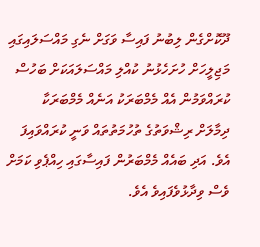ދޫކޮށްގެން ލިބުނު ފައިސާ ވަގަށް ނެގި މައްސަލައިގައި މަޖިލީހަށް ހުށަހެޅުނު ކުއްލި މައްސަލައަކަށް ބަހުސް ކުރައްވަމުން އެއް މެމްބަރަކު އަނެއް މެމްބަރަކާ ދިމާލަށް ރިޝްވަތުގެ ތުހުމަތުތައް ވަނީ ކުރައްވައިފަ އެވެ. އަދި ބައެއް މެމްބަރުން ފައިސާގައި ހިއްޕެވި ކަމަށް ވެސް ވިދާޅުވެފައިވެ އެވެ.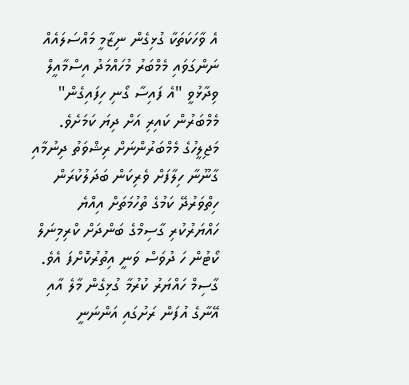އެ ވާހަކަތަކާ ގުޅިގެން ނިޒާމީ މައްސަލައެއް ނަންގަވައި މެމްބަރު މުހައްމަދު އިސްމާއީލް ވިދާޅުވީ "އެ ފައިސާ ގޯނި ހިފައިގެން" މެމްބަރުން ކައިރި އަށް ދިޔަ ކަމަށެވެ.
މަޖިލީހުގެ މެމްބަރުންނަށް ރިޝްވަތު ދިނުމާއި ގާނޫނާ ހިލާފަށް ވެރިކަން ބަދަލުކުރަން ހިތްވަރުދޭ ކަމުގެ ތުހުމަތަށް އިއްޔެ ހައްޔަރުކުރި ގާސިމްގެ ބަންދަށް ކްރިމިނަލް ކޯޓުން ހަ ދުވަސް ވަނީ އިތުރުކޮށްފަ އެވެ.
ގާސިމް ހައްޔަރު ކުރުމާ ގުޅިގެން މާލެ އާއި އޭނާގެ އުފަން ރަށުގައި އަންނަނީ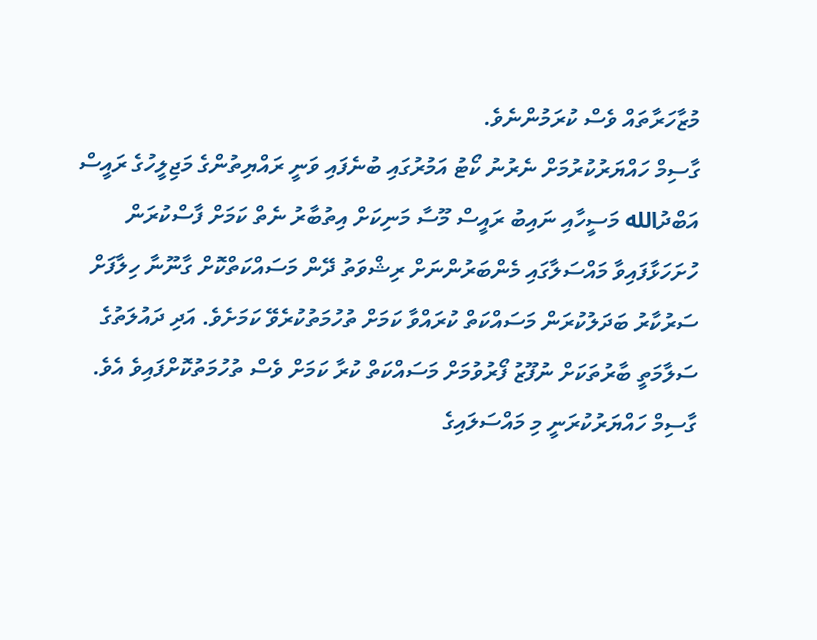މުޒާހަރާތައް ވެސް ކުރަމުންނެވެ.
ގާސިމް ހައްޔަރުކުރުމަށް ނެރުނު ކޯޓު އަމުރުގައި ބުނެފައި ވަނީ ރައްޔިތުންގެ މަޖިލީހުގެ ރައީސް އަބްދުالله މަސީހާއި ނައިބު ރައީސް މޫސާ މަނިކަށް އިތުބާރު ނެތް ކަމަށް ފާސްކުރަން ހުށަހަޅާފައިވާ މައްސަލާގައި މެންބަރުންނަށް ރިޝްވަތު ދޭން މަސައްކަތްކޮށް ގާނޫނާ ހިލާފަށް ސަރުކާރު ބަދަލުކުރަން މަސައްކަތް ކުރައްވާ ކަމަށް ތުހުމަތުކުރެވޭ ކަމަށެވެ. އަދި ދައުލަތުގެ ސަލާމަތީ ބާރުތަކަށް ނުފޫޒު ފޯރުވުމަށް މަސައްކަތް ކުރާ ކަމަށް ވެސް ތުހުމަތުކޮށްފައިވެ އެވެ. ގާސިމް ހައްޔަރުކުރަނީ މި މައްސަލައިގެ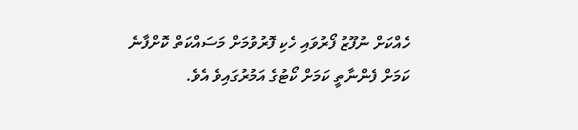ހެއްކަށް ނުފޫޒު ފޯރުވައި ހެކި ފޮރުވުމަށް މަސައްކަތް ކޮށްފާނެ ކަމަށް ފެންނާތީ ކަމަށް ކޯޓުގެ އަމުރުގައިވެ އެވެ.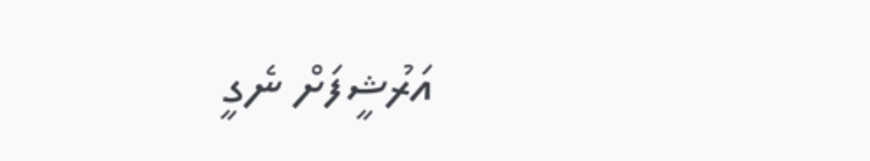އަރުޝީފަށް ނެގީ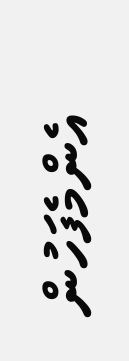އެންމެފަހުން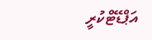އަޕްޑޭޓްކުރީ